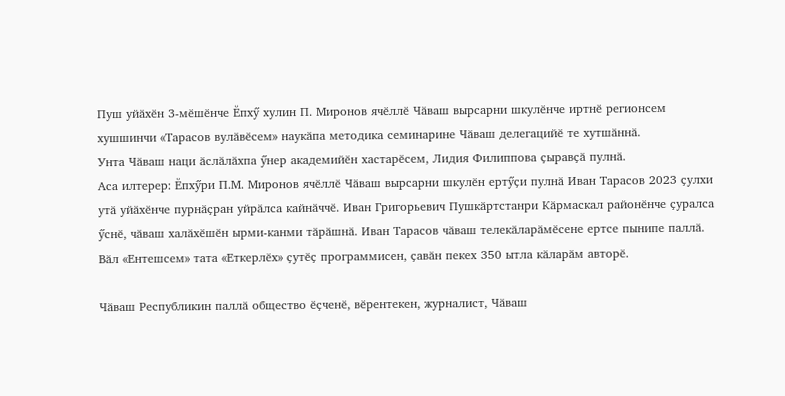Пуш уйӑхӗн 3-мӗшӗнче Ӗпхӳ хулин П. Миронов ячӗллӗ Чӑваш вырсарни шкулӗнче иртнӗ регионсем хушшинчи «Тарасов вулӑвӗсем» наукӑпа методика семинарине Чӑваш делегацийӗ те хутшӑннӑ.
Унта Чӑваш наци ӑслӑлӑхпа ӳнер академийӗн хастарӗсем, Лидия Филиппова ҫыравҫӑ пулнӑ.
Аса илтерер: Ӗпхӳри П.М. Миронов ячӗллӗ Чӑваш вырсарни шкулӗн ертӳҫи пулнӑ Иван Тарасов 2023 ҫулхи утӑ уйӑхӗнче пурнӑҫран уйрӑлса кайнӑччӗ. Иван Григорьевич Пушкӑртстанри Кӑрмаскал районӗнче ҫуралса ӳснӗ, чӑваш халӑхӗшӗн ырми-канми тӑрӑшнӑ. Иван Тарасов чӑваш телекӑларӑмӗсене ертсе пынипе паллӑ. Вӑл «Ентешсем» тата «Еткерлӗх» ҫутӗҫ программисен, ҫавӑн пекех 350 ытла кӑларӑм авторӗ.

Чӑваш Республикин паллӑ общество ӗҫченӗ, вӗрентекен, журналист, Чӑваш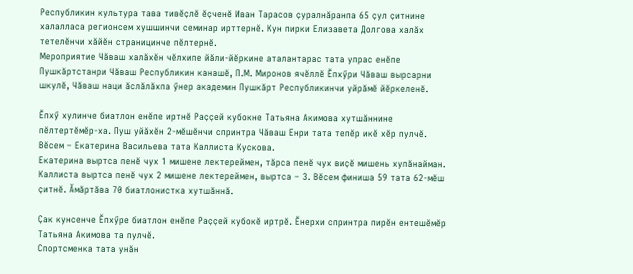Республикин культура тава тивӗҫлӗ ӗҫченӗ Иван Тарасов ҫуралнӑранпа 65 ҫул ҫитнине халалласа регионсем хушшинчи семинар ирттернӗ. Кун пирки Елизавета Долгова халӑх тетелӗнчи хӑйӗн страницинче пӗлтернӗ.
Мероприятие Чӑваш халӑхӗн чӗлхипе йӑли-йӗркине аталантарас тата упрас енӗпе Пушкӑртстанри Чӑваш Республикин канашӗ, П.М. Миронов ячӗллӗ Ӗпхӳри Чӑваш вырсарни шкулӗ, Чӑваш наци ӑслӑлӑхпа ӳнер академин Пушкӑрт Республикинчи уйрӑмӗ йӗркеленӗ.

Ӗпхӳ хулинче биатлон енӗпе иртнӗ Раҫҫей кубокне Татьяна Акимова хутшӑннине пӗлтертӗмӗр-ха. Пуш уйӑхӗн 2-мӗшӗнчи спринтра Чӑваш Енри тата тепӗр икӗ хӗр пулчӗ. Вӗсем – Екатерина Васильева тата Каллиста Кускова.
Екатерина выртса пенӗ чух 1 мишене лектереймен, тӑрса пенӗ чух виҫӗ мишень хупӑнайман. Каллиста выртса пенӗ чух 2 мишене лектереймен, выртса – 3. Вӗсем финиша 59 тата 62-мӗш ҫитнӗ. Ӑмӑртӑва 70 биатлонистка хутшӑннӑ.

Ҫак кунсенче Ӗпхӳре биатлон енӗпе Раҫҫей кубокӗ иртрӗ. Ӗнерхи спринтра пирӗн ентешӗмӗр Татьяна Акимова та пулчӗ.
Спортсменка тата унӑн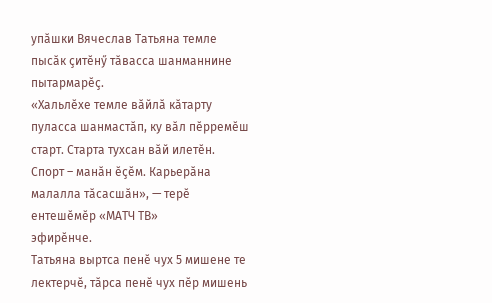упӑшки Вячеслав Татьяна темле пысӑк ҫитӗнӳ тӑвасса шанманнине пытармарӗҫ.
«Хальлӗхе темле вӑйлӑ кӑтарту пуласса шанмастӑп, ку вӑл пӗрремӗш старт. Старта тухсан вӑй илетӗн. Спорт – манӑн ӗҫӗм. Карьерӑна малалла тӑсасшӑн», — терӗ ентешӗмӗр «МАТЧ ТВ»
эфирӗнче.
Татьяна выртса пенӗ чух 5 мишене те лектерчӗ, тӑрса пенӗ чух пӗр мишень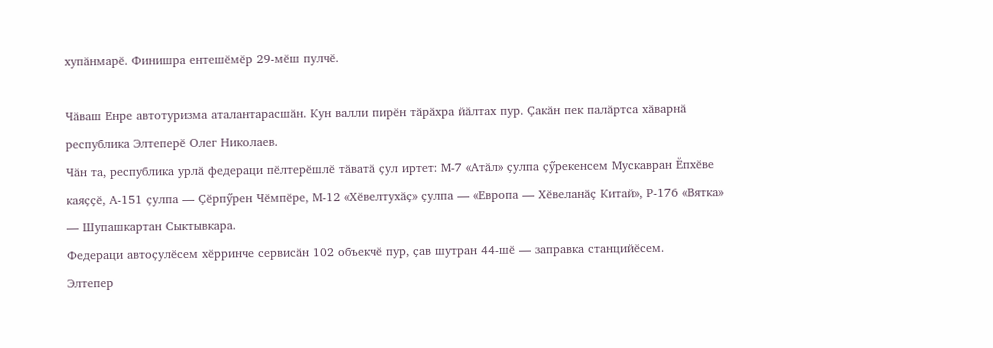хупӑнмарӗ. Финишра ентешӗмӗр 29-мӗш пулчӗ.

Чӑваш Енре автотуризма аталантарасшӑн. Кун валли пирӗн тӑрӑхра йӑлтах пур. Ҫакӑн пек палӑртса хӑварнӑ республика Элтеперӗ Олег Николаев.
Чӑн та, республика урлӑ федераци пӗлтерӗшлӗ тӑватӑ ҫул иртет: М-7 «Атӑл» ҫулпа ҫӳрекенсем Мускавран Ӗпхӗве каяҫҫӗ, А-151 ҫулпа — Ҫӗрпӳрен Чӗмпӗре, М-12 «Хӗвелтухӑҫ» ҫулпа — «Европа — Хӗвеланӑҫ Китай», Р-176 «Вятка» — Шупашкартан Сыктывкара.
Федераци автоҫулӗсем хӗрринче сервисӑн 102 объекчӗ пур, ҫав шутран 44-шӗ — заправка станцийӗсем.
Элтепер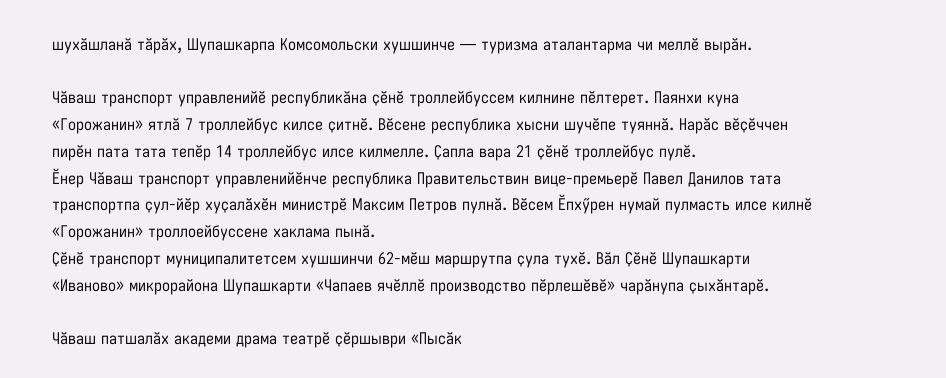шухӑшланӑ тӑрӑх, Шупашкарпа Комсомольски хушшинче — туризма аталантарма чи меллӗ вырӑн.

Чӑваш транспорт управленийӗ республикӑна ҫӗнӗ троллейбуссем килнине пӗлтерет. Паянхи куна «Горожанин» ятлӑ 7 троллейбус килсе ҫитнӗ. Вӗсене республика хысни шучӗпе туяннӑ. Нарӑс вӗҫӗччен пирӗн пата тата тепӗр 14 троллейбус илсе килмелле. Ҫапла вара 21 ҫӗнӗ троллейбус пулӗ.
Ӗнер Чӑваш транспорт управленийӗнче республика Правительствин вице-премьерӗ Павел Данилов тата транспортпа ҫул-йӗр хуҫалӑхӗн министрӗ Максим Петров пулнӑ. Вӗсем Ӗпхӳрен нумай пулмасть илсе килнӗ «Горожанин» троллоейбуссене хаклама пынӑ.
Ҫӗнӗ транспорт муниципалитетсем хушшинчи 62-мӗш маршрутпа ҫула тухӗ. Вӑл Ҫӗнӗ Шупашкарти «Иваново» микрорайона Шупашкарти «Чапаев ячӗллӗ производство пӗрлешӗвӗ» чарӑнупа ҫыхӑнтарӗ.

Чӑваш патшалӑх академи драма театрӗ ҫӗршыври «Пысӑк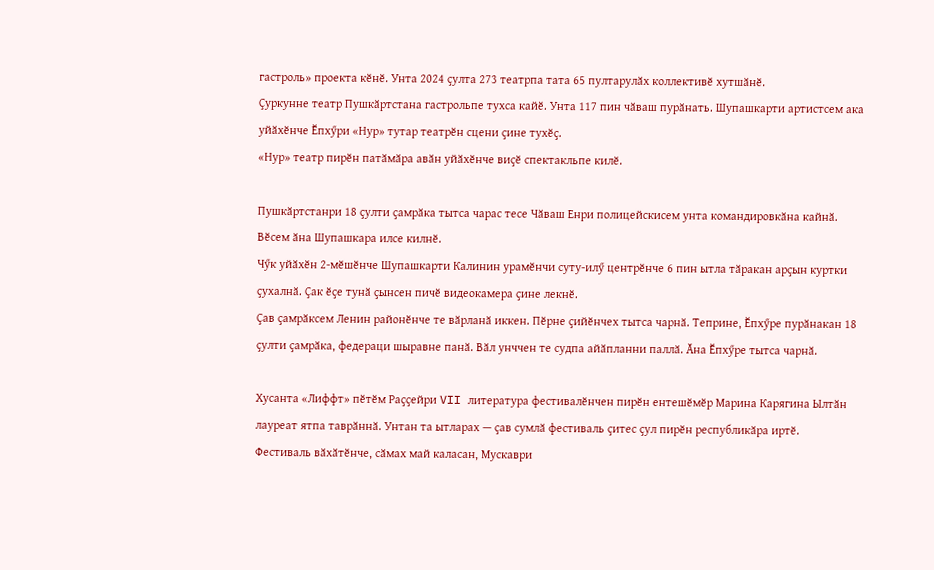гастроль» проекта кӗнӗ. Унта 2024 ҫулта 273 театрпа тата 65 пултарулӑх коллективӗ хутшӑнӗ.
Ҫуркунне театр Пушкӑртстана гастрольпе тухса кайӗ. Унта 117 пин чӑваш пурӑнать. Шупашкарти артистсем ака уйӑхӗнче Ӗпхӳри «Нур» тутар театрӗн сцени ҫине тухӗҫ.
«Нур» театр пирӗн патӑмӑра авӑн уйӑхӗнче виҫӗ спектакльпе килӗ.

Пушкӑртстанри 18 ҫулти ҫамрӑка тытса чарас тесе Чӑваш Енри полицейскисем унта командировкӑна кайнӑ. Вӗсем ӑна Шупашкара илсе килнӗ.
Чӳк уйӑхӗн 2-мӗшӗнче Шупашкарти Калинин урамӗнчи суту-илӳ центрӗнче 6 пин ытла тӑракан арҫын куртки ҫухалнӑ. Ҫак ӗҫе тунӑ ҫынсен пичӗ видеокамера ҫине лекнӗ.
Ҫав ҫамрӑксем Ленин районӗнче те вӑрланӑ иккен. Пӗрне ҫийӗнчех тытса чарнӑ. Теприне, Ӗпхӳре пурӑнакан 18 ҫулти ҫамрӑка, федераци шыравне панӑ. Вӑл унччен те судпа айӑпланни паллӑ. Ӑна Ӗпхӳре тытса чарнӑ.

Хусанта «Лиффт» пӗтӗм Раҫҫейри VII литература фестивалӗнчен пирӗн ентешӗмӗр Марина Карягина Ылтӑн лауреат ятпа таврӑннӑ. Унтан та ытларах — ҫав сумлӑ фестиваль ҫитес ҫул пирӗн республикӑра иртӗ.
Фестиваль вӑхӑтӗнче, сӑмах май каласан, Мускаври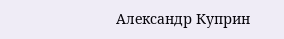Александр Куприн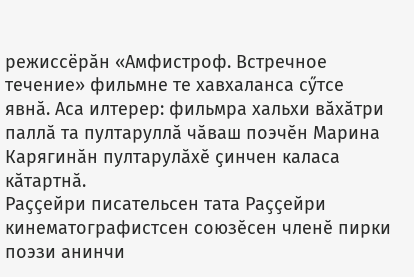режиссёрӑн «Амфистроф. Встречное течение» фильмне те хавхаланса сӳтсе явнӑ. Аса илтерер: фильмра хальхи вӑхӑтри паллӑ та пултаруллӑ чӑваш поэчӗн Марина Карягинӑн пултарулӑхӗ ҫинчен каласа кӑтартнӑ.
Раҫҫейри писательсен тата Раҫҫейри кинематографистсен союзӗсен членӗ пирки поэзи анинчи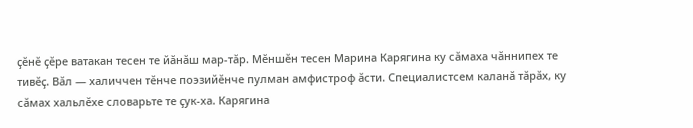ҫӗнӗ ҫӗре ватакан тесен те йӑнӑш мар-тӑр. Мӗншӗн тесен Марина Карягина ку сӑмаха чӑннипех те тивӗҫ. Вӑл — халиччен тӗнче поэзийӗнче пулман амфистроф ӑсти. Специалистсем каланӑ тӑрӑх, ку сӑмах хальлӗхе словарьте те ҫук-ха. Карягина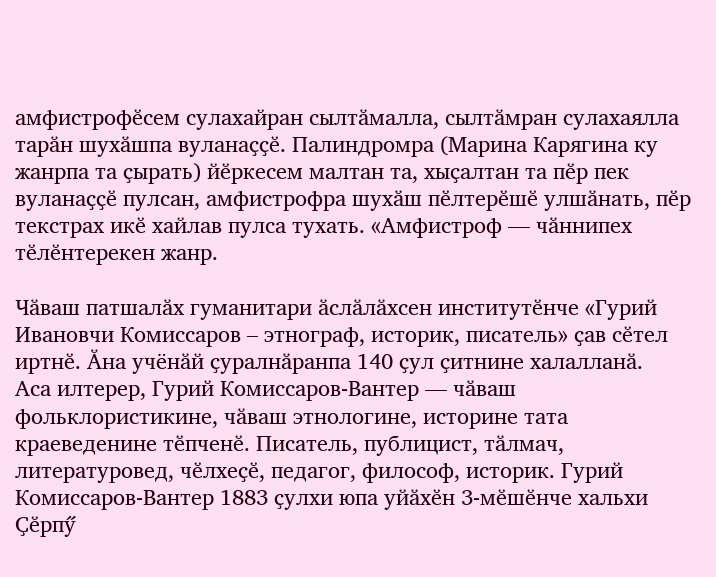амфистрофӗсем сулахайран сылтӑмалла, сылтӑмран сулахаялла тарӑн шухӑшпа вуланаҫҫӗ. Палиндромра (Марина Карягина ку жанрпа та ҫырать) йӗркесем малтан та, хыҫалтан та пӗр пек вуланаҫҫӗ пулсан, амфистрофра шухӑш пӗлтерӗшӗ улшӑнать, пӗр текстрах икӗ хайлав пулса тухать. «Амфистроф — чӑннипех тӗлӗнтерекен жанр.

Чӑваш патшалӑх гуманитари ӑслӑлӑхсен институтӗнче «Гурий Ивановчи Комиссаров – этнограф, историк, писатель» ҫав сӗтел иртнӗ. Ӑна учёнӑй ҫуралнӑранпа 140 ҫул ҫитнине халалланӑ.
Аса илтерер, Гурий Комиссаров-Вантер — чӑваш фольклористикине, чӑваш этнологине, историне тата краеведенине тӗпченӗ. Писатель, публицист, тӑлмач, литературовед, чӗлхеҫӗ, педагог, философ, историк. Гурий Комиссаров-Вантер 1883 ҫулхи юпа уйӑхӗн 3-мӗшӗнче хальхи Ҫӗрпӳ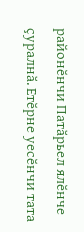районӗнчи Патӑрьел ялӗнче ҫуралнӑ. Етӗрне уесӗнчи тата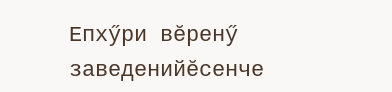Епхӳри вӗренӳ заведенийӗсенче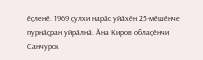ӗҫленӗ. 1969 ҫулхи нарӑс уйӑхӗн 25-мӗшӗнче пурнӑҫран уйрӑлнӑ. Ӑна Киров облаҫӗнчи Санчурск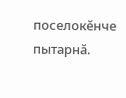поселокӗнче пытарнӑ.